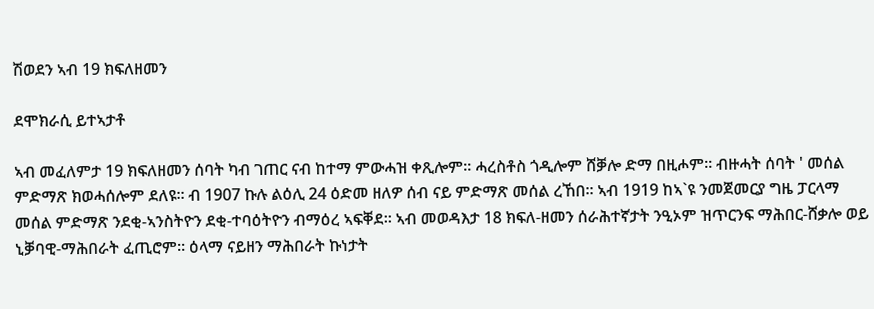ሽወደን ኣብ 19 ክፍለዘመን

ደሞክራሲ ይተኣታቶ

ኣብ መፈለምታ 19 ክፍለዘመን ሰባት ካብ ገጠር ናብ ከተማ ምውሓዝ ቀጺሎም። ሓረስቶስ ጎዲሎም ሸቓሎ ድማ በዚሖም። ብዙሓት ሰባት ' መሰል ምድማጽ ክወሓሰሎም ደለዩ። ብ 1907 ኩሉ ልዕሊ 24 ዕድመ ዘለዎ ሰብ ናይ ምድማጽ መሰል ረኸበ። ኣብ 1919 ከኣ`ዩ ንመጀመርያ ግዜ ፓርላማ መሰል ምድማጽ ንደቂ-ኣንስትዮን ደቂ-ተባዕትዮን ብማዕረ ኣፍቐደ። ኣብ መወዳእታ 18 ክፍለ-ዘመን ሰራሕተኛታት ንዒኦም ዝጥርንፍ ማሕበር-ሸቃሎ ወይ ኒቓባዊ-ማሕበራት ፈጢሮም። ዕላማ ናይዘን ማሕበራት ኩነታት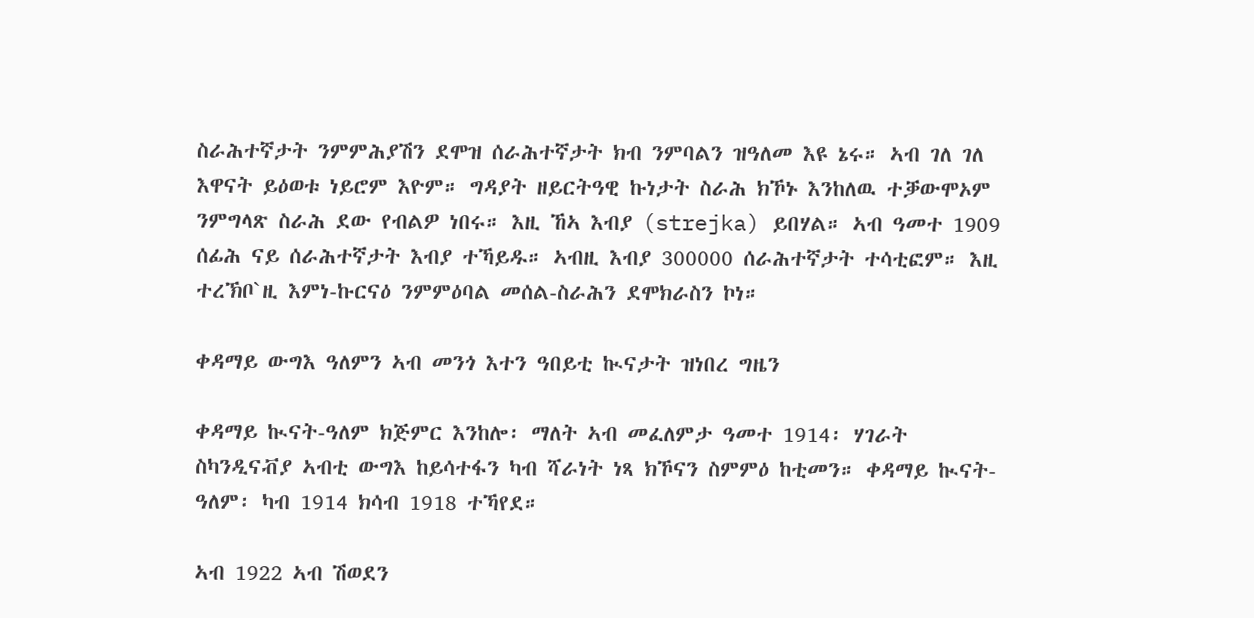ስራሕተኛታት ንምምሕያሽን ደሞዝ ሰራሕተኛታት ክብ ንምባልን ዝዓለመ እዩ ኔሩ። ኣብ ገለ ገለ እዋናት ይዕወቱ ነይሮም እዮም። ግዳያት ዘይርትዓዊ ኩነታት ስራሕ ክኾኑ እንከለዉ ተቓውሞኦም ንምግላጽ ስራሕ ደው የብልዎ ነበሩ። እዚ ኸኣ እብያ (strejka) ይበሃል። ኣብ ዓመተ 1909 ሰፊሕ ናይ ሰራሕተኛታት እብያ ተኻይዱ። ኣብዚ እብያ 300000 ሰራሕተኛታት ተሳቲፎም። እዚ ተረኽቦ`ዚ እምነ-ኩርናዕ ንምምዕባል መሰል-ስራሕን ደሞክራስን ኮነ።

ቀዳማይ ውግእ ዓለምን ኣብ መንጎ እተን ዓበይቲ ኲናታት ዝነበረ ግዜን

ቀዳማይ ኲናት-ዓለም ክጅምር እንከሎ፡ ማለት ኣብ መፈለምታ ዓመተ 1914፡ ሃገራት ስካንዲናቭያ ኣብቲ ውግእ ከይሳተፋን ካብ ሻራነት ነጻ ክኾናን ስምምዕ ከቲመን። ቀዳማይ ኲናት-ዓለም፡ ካብ 1914 ክሳብ 1918 ተኻየደ።

ኣብ 1922 ኣብ ሽወደን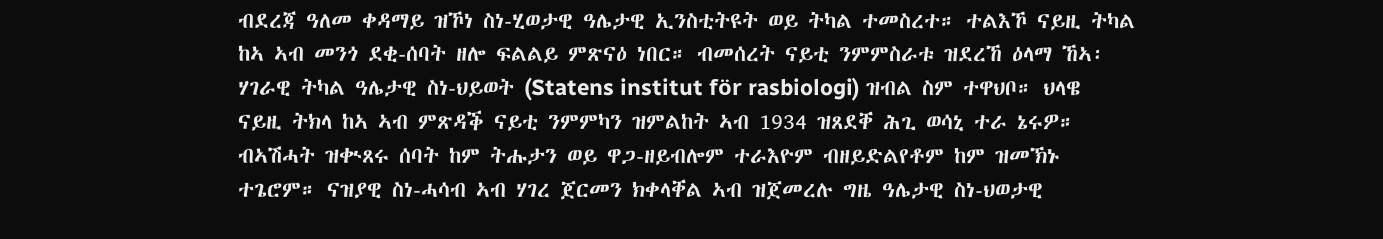ብደረጃ ዓለመ ቀዳማይ ዝኾነ ስነ-ሂወታዊ ዓሌታዊ ኢንስቲትዩት ወይ ትካል ተመስረተ። ተልእኾ ናይዚ ትካል ከኣ ኣብ መንጎ ደቂ-ሰባት ዘሎ ፍልልይ ምጽናዕ ነበር። ብመሰረት ናይቲ ንምምስራቱ ዝደረኸ ዕላማ ኸኣ፡ ሃገራዊ ትካል ዓሌታዊ ስነ-ህይወት (Statens institut för rasbiologi) ዝብል ስም ተዋህቦ። ህላዌ ናይዚ ትክላ ከኣ ኣብ ምጽዳቕ ናይቲ ንምምካን ዝምልከት ኣብ 1934 ዝጸደቐ ሕጊ ወሳኒ ተራ ኔሩዎ። ብኣሽሓት ዝቊጸሩ ሰባት ከም ትሑታን ወይ ዋጋ-ዘይብሎም ተራእዮም ብዘይድልየቶም ከም ዝመኽኑ ተጌሮም። ናዝያዊ ስነ-ሓሳብ ኣብ ሃገረ ጀርመን ክቀላቐል ኣብ ዝጀመረሉ ግዜ ዓሌታዊ ስነ-ህወታዊ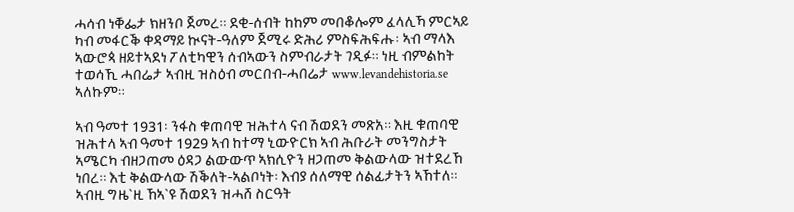ሓሳብ ነቐፌታ ክዘንቦ ጀመረ። ደቂ-ሰብት ከከም መበቆሎም ፈላሊኻ ምርኣይ ካብ መፋርቕ ቀዳማይ ኲናት-ዓለም ጀሚሩ ድሕሪ ምስፍሕፍሑ፡ ኣብ ማላእ ኣውሮጳ ዘይተኣደነ ፖለቲካዊን ሰብኣውን ስምብራታት ገዲፉ። ነዚ ብምልከት ተወሳኺ ሓበሬታ ኣብዚ ዝስዕብ መርበብ-ሓበሬታ www.levandehistoria.se ኣለኩም።

ኣብ ዓመተ 1931፡ ንፋስ ቁጠባዊ ዝሕተላ ናብ ሽወደን መጽአ። እዚ ቁጠባዊ ዝሕተላ ኣብ ዓመተ 1929 ኣብ ከተማ ኒውዮርክ ኣብ ሕቡራት መንግስታት ኣሜርካ ብዘጋጠመ ዕዳጋ ልውውጥ ኣክሲዮን ዘጋጠመ ቅልውላው ዝተደረኸ ነበረ። እቲ ቅልውላው ሽቕለት-ኣልቦነት፡ እብያ ሰለማዊ ሰልፊታትን ኣኸተለ። ኣብዚ ግዜ`ዚ ኸኣ`ዩ ሽወደን ዝሓሸ ስርዓት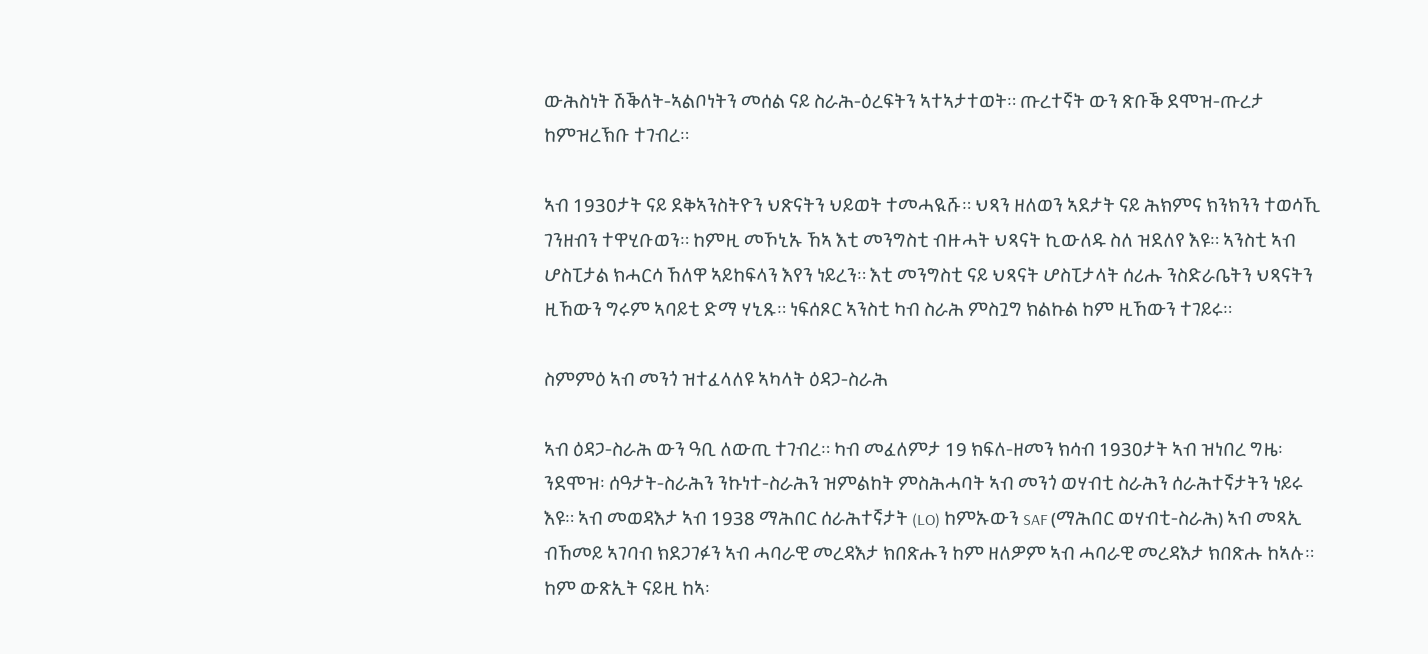ውሕስነት ሽቕለት-ኣልቦነትን መሰል ናይ ስራሕ-ዕረፍትን ኣተኣታተወት። ጡረተኛት ውን ጽቡቕ ደሞዝ-ጡረታ ከምዝረኽቡ ተገብረ።

ኣብ 1930ታት ናይ ደቅኣንስትዮን ህጽናትን ህይወት ተመሓዪሹ። ህጻን ዘለወን ኣደታት ናይ ሕክምና ክንክንን ተወሳኺ ገንዘብን ተዋሂቡወን። ከምዚ መኾኒኡ ኸኣ እቲ መንግስቲ ብዙሓት ህጻናት ኪውለዱ ስለ ዝደለየ እዩ። ኣንስቲ ኣብ ሆስፒታል ክሓርሳ ኸለዋ ኣይከፍላን እየን ነይረን። እቲ መንግስቲ ናይ ህጻናት ሆስፒታላት ሰሪሑ ንስድራቤትን ህጻናትን ዚኸውን ግሩም ኣባይቲ ድማ ሃኒጹ። ነፍሰጾር ኣንስቲ ካብ ስራሕ ምስጓግ ክልኩል ከም ዚኸውን ተገይሩ።

ስምምዕ ኣብ መንጎ ዝተፈላለዩ ኣካላት ዕዳጋ-ስራሕ

ኣብ ዕዳጋ-ስራሕ ውን ዓቢ ለውጢ ተገብረ። ካብ መፈለምታ 19 ክፍለ-ዘመን ክሳብ 1930ታት ኣብ ዝነበረ ግዜ፡ ንደሞዝ፡ ሰዓታት-ስራሕን ንኩነተ-ስራሕን ዝምልከት ምስሕሓባት ኣብ መንጎ ወሃብቲ ስራሕን ሰራሕተኛታትን ነይሩ እዩ። ኣብ መወዳእታ ኣብ 1938 ማሕበር ሰራሕተኛታት (LO) ከምኡውን SAF (ማሕበር ወሃብቲ-ስራሕ) ኣብ መጻኢ ብኸመይ ኣገባብ ክደጋገፉን ኣብ ሓባራዊ መረዳእታ ክበጽሑን ከም ዘለዎም ኣብ ሓባራዊ መረዳእታ ክበጽሑ ከኣሉ። ከም ውጽኢት ናይዚ ከኣ፡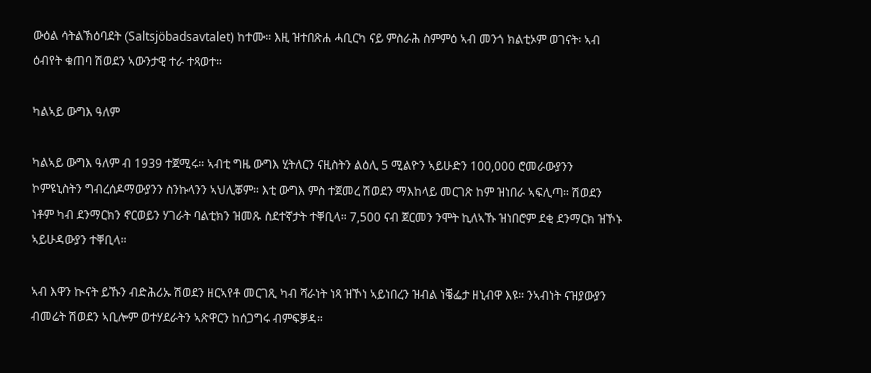ውዕል ሳትልኽዕባደት (Saltsjöbadsavtalet) ከተሙ። እዚ ዝተበጽሐ ሓቢርካ ናይ ምስራሕ ስምምዕ ኣብ መንጎ ክልቲኦም ወገናት፡ ኣብ ዕብየት ቁጠባ ሽወደን ኣውንታዊ ተራ ተጻወተ።

ካልኣይ ውግእ ዓለም

ካልኣይ ውግእ ዓለም ብ 1939 ተጀሚሩ። ኣብቲ ግዜ ውግእ ሂትለርን ናዚስትን ልዕሊ 5 ሚልዮን ኣይሁድን 100,000 ሮመራውያንን ኮምዩኒስትን ግብረሰዶማውያንን ስንኩላንን ኣህሊቖም። እቲ ውግእ ምስ ተጀመረ ሽወደን ማእከላይ መርገጽ ከም ዝነበራ ኣፍሊጣ። ሽወደን ነቶም ካብ ደንማርክን ኖርወይን ሃገራት ባልቲክን ዝመጹ ስደተኛታት ተቐቢላ። 7,500 ናብ ጀርመን ንሞት ኪለኣኹ ዝነበሮም ደቂ ደንማርክ ዝኾኑ ኣይሁዳውያን ተቐቢላ።

ኣብ እዋን ኲናት ይኹን ብድሕሪኡ ሽወደን ዘርኣየቶ መርገጺ ካብ ሻራነት ነጻ ዝኾነ ኣይነበረን ዝብል ነቔፌታ ዘኒብዋ እዩ። ንኣብነት ናዝያውያን ብመሬት ሽወደን ኣቢሎም ወተሃደራትን ኣጽዋርን ከሰጋግሩ ብምፍቓዳ።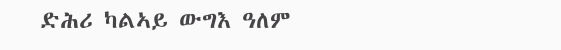ድሕሪ ካልኣይ ውግእ ዓለም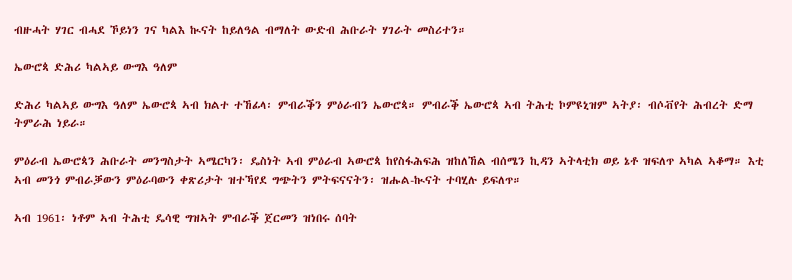ብዙሓት ሃገር ብሓደ ኾይነን ገና ካልእ ኲናት ከይለዓል ብማለት ውድብ ሕቡራት ሃገራት መስሪተን።

ኤውሮጳ ድሕሪ ካልኣይ ውግእ ዓለም

ድሕሪ ካልኣይ ውግእ ዓለም ኤውሮጳ ኣብ ክልተ ተኸፊላ፡ ምብራቕን ምዕራብን ኤውሮጳ። ምብራቕ ኤውሮጳ ኣብ ትሕቲ ኮምዩኒዝም ኣትያ፡ ብሶቭየት ሕብረት ድማ ትምራሕ ነይራ።

ምዕራብ ኤውሮጳን ሕቡራት መንግስታት ኣሜርካን፡ ዴስነት ኣብ ምዕራብ ኣውሮጳ ከየስፋሕፍሕ ዝከለኸል ብሰሜን ኪዳን ኣትላቲክ ወይ ኔቶ ዝፍለጥ ኣካል ኣቆማ። እቲ ኣብ መንጎ ምብራቓውን ምዕራባውን ቀጽሪታት ዝተኻየደ ግጭትን ምትፍናናትን፡ ዝሑል-ኲናት ተባሂሉ ይፍለጥ።

ኣብ 1961፡ ነቶም ኣብ ትሕቲ ዴሳዊ ግዝኣት ምብራቕ ጀርመን ዝነበሩ ሰባት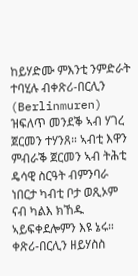ከይሃድሙ ምእንቲ ንምድራት ተባሂሉ ብቀጽሪ-በርሊን (Berlinmuren) ዝፍለጥ መንደቕ ኣብ ሃገረ ጀርመን ተሃንጸ። ኣብቲ እዋን ምብራቕ ጀርመን ኣብ ትሕቲ ዴሳዊ ስርዓት ብምንባራ ነበርታ ካብቲ ቦታ ወጺኦም ናብ ካልእ ክኸዱ ኣይፍቀደሎምን እዩ ኔሩ። ቀጽሪ-በርሊን ዘይሃስስ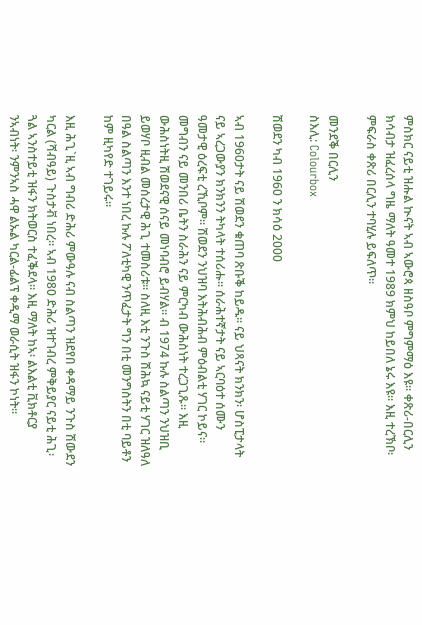ምስክር ናይቲ ዝሑል ኲናት ኣብ ኣውሮጳ ዘስዓቦ ምግምማዕ እዩ። ቀጽሪ-በርሊን ክሳብታ ዝፈረሰላ ግዜ ማለት ዓመተ 1989 ክምህ ከይበለ ኔሩ እዩ። እዚ ተረኽቦ፡ ምፍራስ ቀጽሪ በርሊን ተባሂሉ ይፍለጥ።

መንደቕ በርሊን
ስእሊ: Colourbox

ሽወደን ካብ 1960 ን ክሳዕ 2000

ኣብ 1960ታት ናይ ሽወደን ቁጠባ ጽቡቕ ከይዱ። ናይ ህጻናት ክንክን፡ ሆስፒታላት ናይ ኣረጋውያን ክንክንን ትካላት ተሰሪሑ። ሰራሕተኛታት ናይ ኣርባዕተ ሰሙን ዓመታዊ ዕረፍቲ ረኺቦም። ሽወደን ንህዝባ እትሕብሕብ ምዕብልቲ ሃገር ኮይና። መግብን ናይ መንበሪ ቤትን ስራሕን ናይ ምርካብ ውሕስነት ተረጋጊጹ። እዚ ውሕስነትዚ ሽወደናዊ ሰናይ መነባብሮ ይብሃል። ብ 1974 ኩሉ ስልጣን ንህዝቢ ይወሃቦ ዚብል መሰረታዊ ሕጊ ተመስሪቱ። ስለዚ እቲ ንጉስ ሽሕኳ ናይቲ ሃገር ዝለዓለ በዓል ስልጣን እንተ ነበረ ኩሉ ፖለቲካዊ ንጥፈታት ግን በቲ መንግስትን በቲ ባይቶን ከም ዚካየድ ተገይሩ።

እዚ ሕጊ`ዚ ኣብ ግብሪ ድሕሪ ምውዓሉ ናብ ስልጣን ዝደየበ ቀዳማይ ንጉስ ሽውደን ካርል (ሻብዓይ) ጉስታቭ ነበረ። ኣብ 1980 ድሕሪ ዝተገብረ ምቅይያር ናይቲ ሕጊ፡ ጓል ኣንስተይቲ ዝፋን ክትወርስ ተፈቕደላ። እዚ ማለት ከኣ፡ ልእልቲ ቪክቶርያ ንኣብነት፡ ንምንኣስ ሓዋ ልኡል ካርል-ፊልፕ ቀዲማ ወራሲት ዝፋን ኮነት።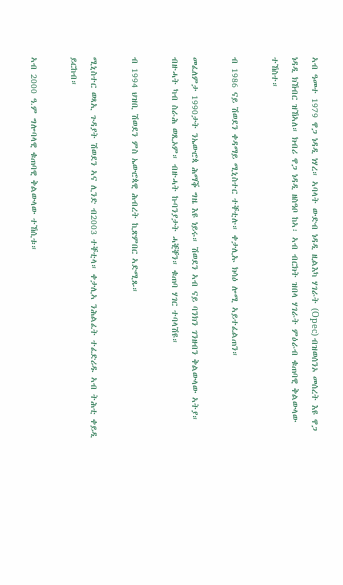ኣብ ዓመተ 1979 ዋጋ ነዳዲ ነሃረ። ኣባላት ውድብ ነዳዲ ዚልእካ ሃገራት (Opec) ብዝወሰንኦ መሰረት እዩ ዋጋ ነዳዲ ክኸብር ዝኸኣለ። ክብሪ ዋጋ ነዳዲ ዘስዓቦ ከኣ፡ ኣብ ብርክት ዝበላ ሃገራት ምዕራብ ቁጠባዊ ቅልውላው ተኸስተ።

ብ 1986 ናይ ሽወደን ቀዳማይ ሚኒስተር ተቐቲሉ። ቀታሊኡ ክሳዕ ሎሚ ኣይተፈልጠን።

መፈለምታ 1990ታት ንኤውሮጳ ሕማቕ ግዜ እዩ ነይሩ። ሽወደን ኣብ ናይ ባንክን ገንዘብን ቅልውላው ኣትያ። ብዙሓት ካብ ስራሕ ወጺኦም። ብዙሓት ኩባንያታት ሓቒቐን። ቁጠባ ሃገር ተባላሽዩ።

ብ 1994 ህዝቢ ሽወደን ምስ ኤውሮጳዊ ሕብረት ኪጽምበር ኣድሚጹ።

ሚኒስተር ወጻኢ ጉዳያት ሽወደን ኣና ሊንድ ብ2003 ተቐቲላ። ቀታሊኣ ንሕልፈት ተፈድሪዱ ኣብ ትሕቲ ቀይዲ ይርከብ።

ኣብ 2000 ዓ.ም ግሎባላዊ ቁጠባዊ ቅልውላው ተኸሲቱ።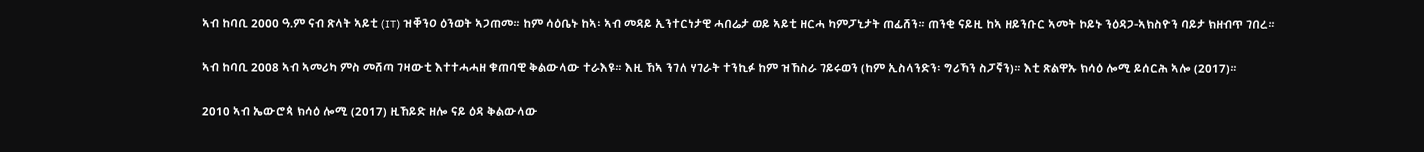ኣብ ከባቢ 2000 ዓ.ም ናብ ጽላት ኣይቲ (IT) ዝቐንዐ ዕንወት ኣጋጠመ። ከም ሳዕቤኑ ከኣ፡ ኣብ መዳይ ኢንተርነታዊ ሓበሬታ ወይ ኣይቲ ዘርሓ ካምፓኒታት ጠፊሸን። ጠንቂ ናይዚ ከኣ ዘይንቡር ኣመት ኮይኑ ንዕዳጋ-ኣክስዮን ባይታ ክዘብጥ ገበረ።

ኣብ ከባቢ 2008 ኣብ ኣመሪካ ምስ መሸጣ ገዛውቲ እተተሓሓዘ ቁጠባዊ ቅልውላው ተራእዩ። እዚ ኸኣ ንገለ ሃገራት ተንኪፉ ከም ዝኸስራ ገይሩወን (ከም ኢስላንድን፡ ግሪኻን ስፓኛን)። እቲ ጽልዋኡ ክሳዕ ሎሚ ይሰርሕ ኣሎ (2017)።

2010 ኣብ ኤውሮጳ ክሳዕ ሎሚ (2017) ዚኸይድ ዘሎ ናይ ዕዳ ቅልውላው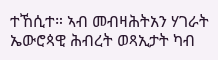ተኸሲተ። ኣብ መብዛሕትአን ሃገራት ኤውሮጳዊ ሕብረት ወጻኢታት ካብ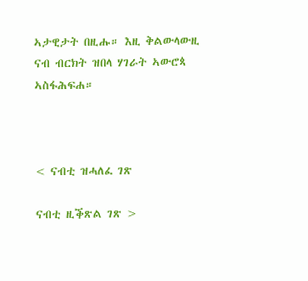ኣታዊታት በዚሑ። እዚ ቅልውላውዚ ናብ ብርክት ዝበላ ሃገራት ኣውሮጳ ኣስፋሕፍሐ።



< ናብቲ ዝሓለፈ ገጽ

ናብቲ ዚቕጽል ገጽ >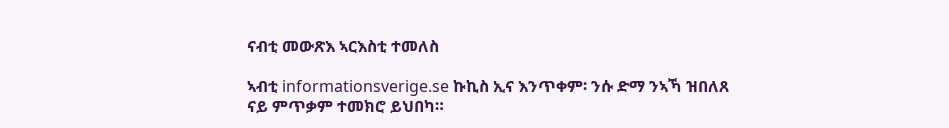ናብቲ መውጽእ ኣርእስቲ ተመለስ

ኣብቲ informationsverige.se ኩኪስ ኢና እንጥቀም፡ ንሱ ድማ ንኣኻ ዝበለጸ ናይ ምጥቃም ተመክሮ ይህበካ።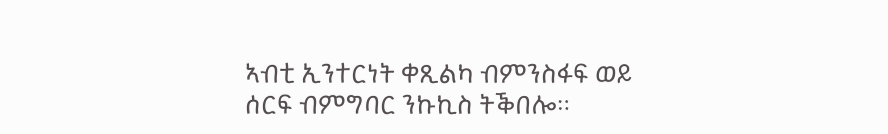ኣብቲ ኢንተርነት ቀጺልካ ብምንስፋፍ ወይ ሰርፍ ብምግባር ንኩኪስ ትቕበሎ።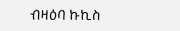ብዛዕባ ኩኪስ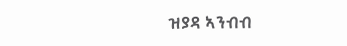ዝያዳ ኣንብብ